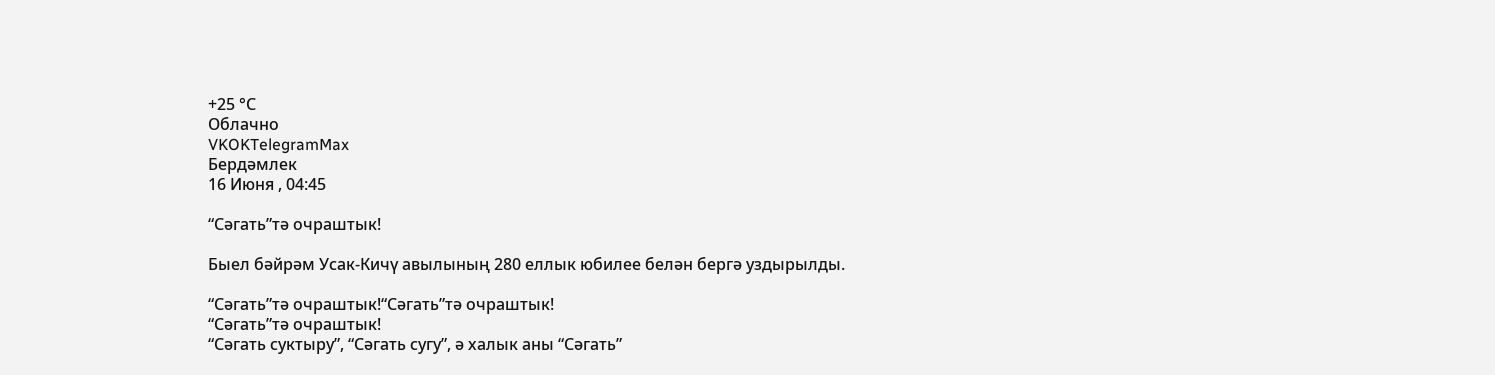+25 °С
Облачно
VKOKTelegramMax
Бердәмлек
16 Июня , 04:45

“Сәгать”тә очраштык!

Быел бәйрәм Усак-Кичү авылының 280 еллык юбилее белән бергә уздырылды.

“Сәгать”тә очраштык!“Сәгать”тә очраштык!
“Сәгать”тә очраштык!
“Сәгать суктыру”, “Сәгать сугу”, ә халык аны “Сәгать”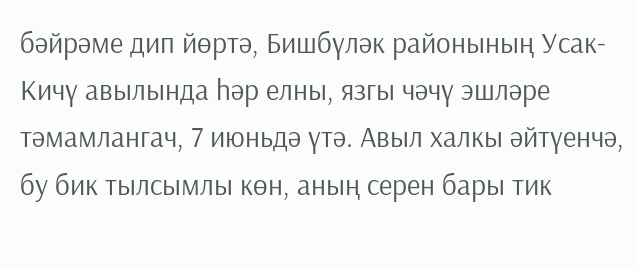бәйрәме дип йөртә, Бишбүләк районының Усак-Кичү авылында һәр елны, язгы чәчү эшләре тәмамлангач, 7 июньдә үтә. Авыл халкы әйтүенчә, бу бик тылсымлы көн, аның серен бары тик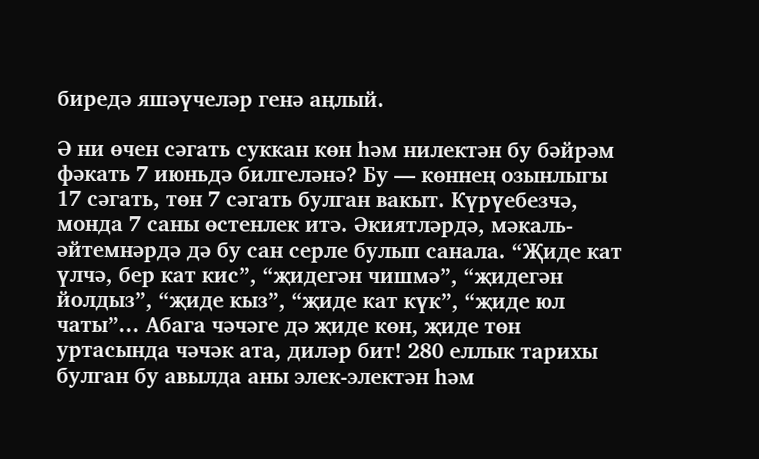биредә яшәүчеләр генә аңлый.

Ә ни өчен сәгать суккан көн һәм нилектән бу бәйрәм фәкать 7 июньдә билгеләнә? Бу — көннең озынлыгы 17 сәгать, төн 7 сәгать булган вакыт. Күрүебезчә, монда 7 саны өстенлек итә. Әкиятләрдә, мәкаль-әйтемнәрдә дә бу сан серле булып санала. “Җиде кат үлчә, бер кат кис”, “җидегән чишмә”, “җидегән йолдыз”, “җиде кыз”, “җиде кат күк”, “җиде юл чаты”... Абага чәчәге дә җиде көн, җиде төн уртасында чәчәк ата, диләр бит! 280 еллык тарихы булган бу авылда аны элек-электән һәм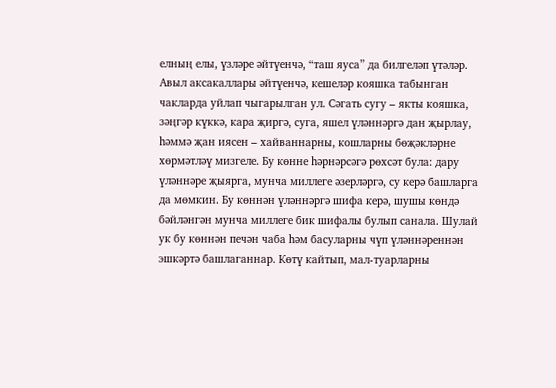елның елы, үзләре әйтүенчә, “таш яуса” да билгеләп үтәләр. Авыл аксакаллары әйтүенчә, кешеләр кояшка табынган чакларда уйлап чыгарылган ул. Сәгать сугу – якты кояшка, зәңгәр күккә, кара җиргә, суга, яшел үләннәргә дан җырлау, һәммә җан иясен – хайваннарны, кошларны бөҗәкләрне хөрмәтләү мизгеле. Бу көнне һәрнәрсәгә рөхсәт була: дару үләннәре җыярга, мунча миллеге әзерләргә, су керә башларга да мөмкин. Бу көннән үләннәргә шифа керә, шушы көндә бәйләнгән мунча миллеге бик шифалы булып санала. Шулай ук бу көннән печән чаба һәм басуларны чүп үләннәреннән эшкәртә башлаганнар. Көтү кайтып, мал-туарларны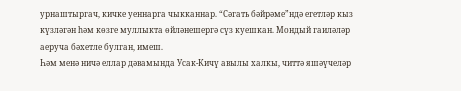урнаштыргач, кичке уеннарга чыкканнар. “Сәгать бәйрәме”ндә егетләр кыз күзләгән һәм көзге муллыкта өйләнешергә сүз куешкан. Мондый гаиләләр аеруча бәхетле булган, имеш.
Һәм менә ничә еллар дәвамында Усак-Кичү авылы халкы, читтә яшәүчеләр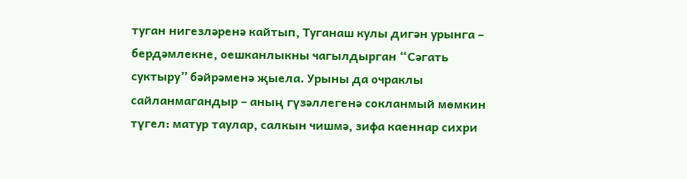туган нигезләренә кайтып, Туганаш кулы дигән урынга – бердәмлекне, оешканлыкны чагылдырган “Сәгать суктыру” бәйрәменә җыела. Урыны да очраклы сайланмагандыр – аның гүзәллегенә сокланмый мөмкин түгел: матур таулар, салкын чишмә, зифа каеннар сихри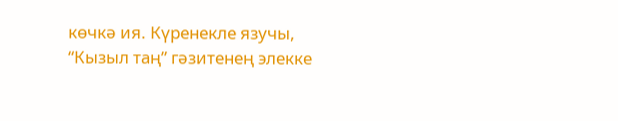көчкә ия. Күренекле язучы, “Кызыл таң” гәзитенең элекке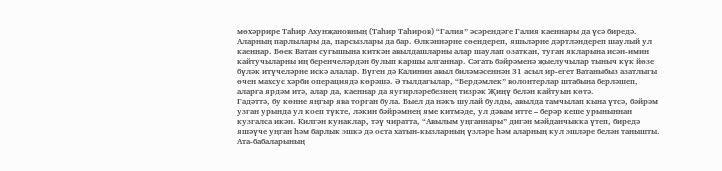мөхәррире Таһир Ахунҗановның (Таһир Таһиров) “Галия” әсәрендәге Галия каеннары да үсә биредә. Аларның парлылары да, парсызлары да бар. Өлкәннәрне сөендереп, яшьләрне дәртләндереп шаулый ул каеннар. Бөек Ватан сугышына киткән авылдашларны алар шаулап озаткан, туган якларына исән-имин кайтучыларны иң беренчеләрдән булып каршы алганнар. Сәгать бәйрәменә җыелучылар тыныч күк йөзе бүләк итүчеләрне искә алалар. Бүген дә Калинин авыл биләмәсеннән 31 асыл ир-егет Ватаныбыз азатлыгы өчен махсус хәрби операциядә көрәшә. Ә тылдагылар, “Бердәмлек” волонтерлар штабына берләшеп, аларга ярдәм итә, алар да, каеннар да яугирләребезнең тизрәк Җиңү белән кайтуын көтә.
Гадәттә, бу көнне яңгыр ява торган була. Быел да нәкъ шулай булды, авылда тамчылап кына үтсә, бәйрәм узган урында ул коеп түкте, ләкин бәйрәмнең яме китмәде, ул дәвам итте – берәр кеше урыныннан кузгалса икән. Килгән кунаклар, тәү чиратта, “Авылым уңганнары” дигән мәйданчыкка үтеп, биредә яшәүче уңган һәм барлык эшкә дә оста хатын-кызларның үзләре һәм аларның кул эшләре белән танышты. Ата-бабаларының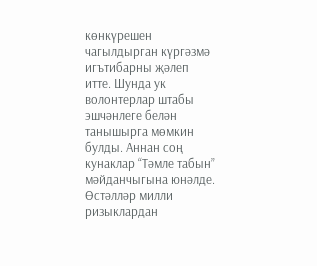көнкүрешен чагылдырган күргәзмә игътибарны җәлеп итте. Шунда ук волонтерлар штабы эшчәнлеге белән танышырга мөмкин булды. Аннан соң кунаклар “Тәмле табын” мәйданчыгына юнәлде. Өстәлләр милли ризыклардан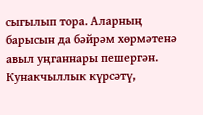сыгылып тора. Аларның барысын да бәйрәм хөрмәтенә авыл уңганнары пешергән. Кунакчыллык күрсәтү,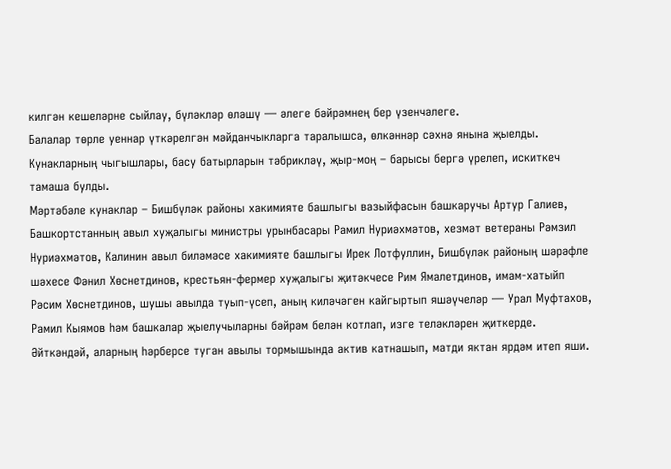килгән кешеләрне сыйлау, бүләкләр өләшү — әлеге бәйрәмнең бер үзенчәлеге.
Балалар төрле уеннар үткәрелгән мәйданчыкларга таралышса, өлкәннәр сәхнә янына җыелды. Кунакларның чыгышлары, басу батырларын тәбрикләү, җыр-моң – барысы бергә үрелеп, искиткеч тамаша булды.
Мәртәбәле кунаклар – Бишбүләк районы хакимияте башлыгы вазыйфасын башкаручы Артур Галиев, Башкортстанның авыл хуҗалыгы министры урынбасары Рамил Нуриәхмәтов, хезмәт ветераны Рәмзил Нуриәхмәтов, Калинин авыл биләмәсе хакимияте башлыгы Ирек Лотфуллин, Бишбүләк районың шәрәфле шәхесе Фәнил Хөснетдинов, крестьян-фермер хуҗалыгы җитәкчесе Рим Ямалетдинов, имам-хатыйп Рәсим Хөснетдинов, шушы авылда туып-үсеп, аның киләчәген кайгыртып яшәүчеләр — Урал Муфтахов, Рамил Кыямов һәм башкалар җыелучыларны бәйрәм белән котлап, изге теләкләрен җиткерде. Әйткәндәй, аларның һәрберсе туган авылы тормышында актив катнашып, матди яктан ярдәм итеп яши.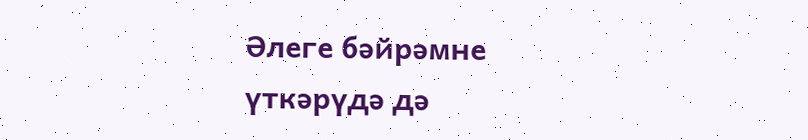Әлеге бәйрәмне үткәрүдә дә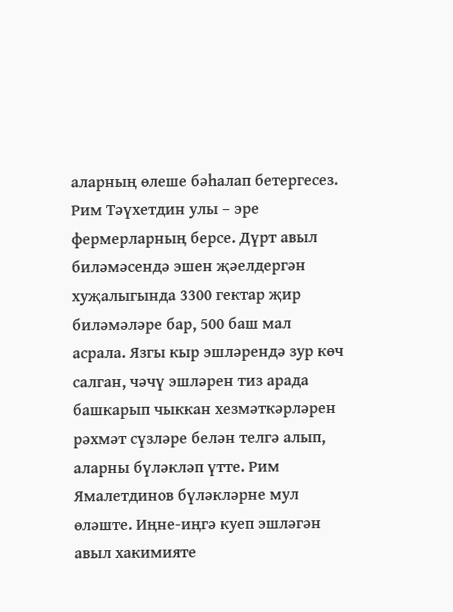аларның өлеше бәһалап бетергесез.
Рим Тәүхетдин улы – эре фермерларның берсе. Дүрт авыл биләмәсендә эшен җәелдергән хуҗалыгында 3300 гектар җир биләмәләре бар, 500 баш мал асрала. Язгы кыр эшләрендә зур көч салган, чәчү эшләрен тиз арада башкарып чыккан хезмәткәрләрен рәхмәт сүзләре белән телгә алып, аларны бүләкләп үтте. Рим Ямалетдинов бүләкләрне мул өләште. Иңне-иңгә куеп эшләгән авыл хакимияте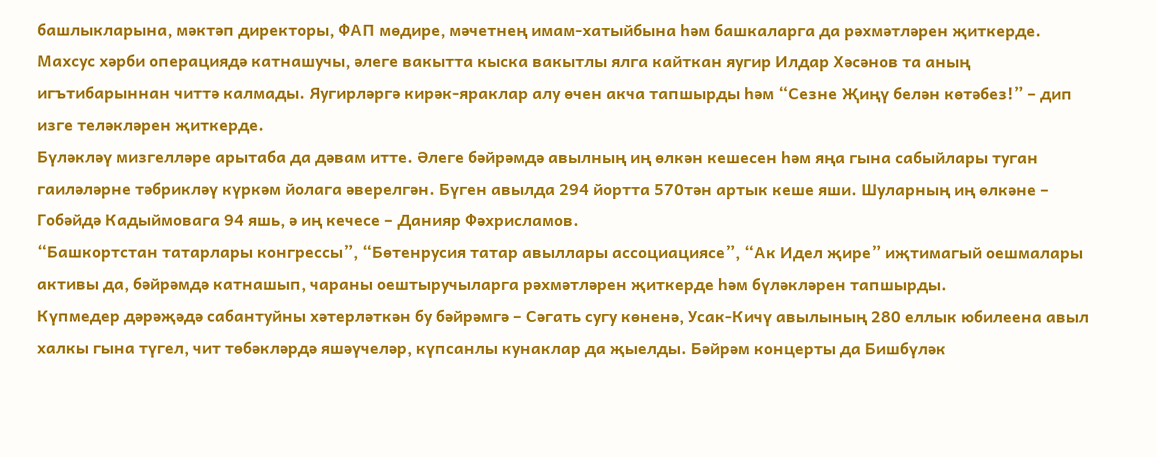башлыкларына, мәктәп директоры, ФАП мөдире, мәчетнең имам-хатыйбына һәм башкаларга да рәхмәтләрен җиткерде. Махсус хәрби операциядә катнашучы, әлеге вакытта кыска вакытлы ялга кайткан яугир Илдар Хәсәнов та аның игътибарыннан читтә калмады. Яугирләргә кирәк-яраклар алу өчен акча тапшырды һәм “Сезне Җиңү белән көтәбез!” – дип изге теләкләрен җиткерде.
Бүләкләү мизгелләре арытаба да дәвам итте. Әлеге бәйрәмдә авылның иң өлкән кешесен һәм яңа гына сабыйлары туган гаиләләрне тәбрикләү күркәм йолага әверелгән. Бүген авылда 294 йортта 570тән артык кеше яши. Шуларның иң өлкәне – Гобәйдә Кадыймовага 94 яшь, ә иң кечесе – Данияр Фәхрисламов.
“Башкортстан татарлары конгрессы”, “Бөтенрусия татар авыллары ассоциациясе”, “Ак Идел җире” иҗтимагый оешмалары активы да, бәйрәмдә катнашып, чараны оештыручыларга рәхмәтләрен җиткерде һәм бүләкләрен тапшырды.
Күпмедер дәрәҗәдә сабантуйны хәтерләткән бу бәйрәмгә – Сәгать сугу көненә, Усак-Кичү авылының 280 еллык юбилеена авыл халкы гына түгел, чит төбәкләрдә яшәүчеләр, күпсанлы кунаклар да җыелды. Бәйрәм концерты да Бишбүләк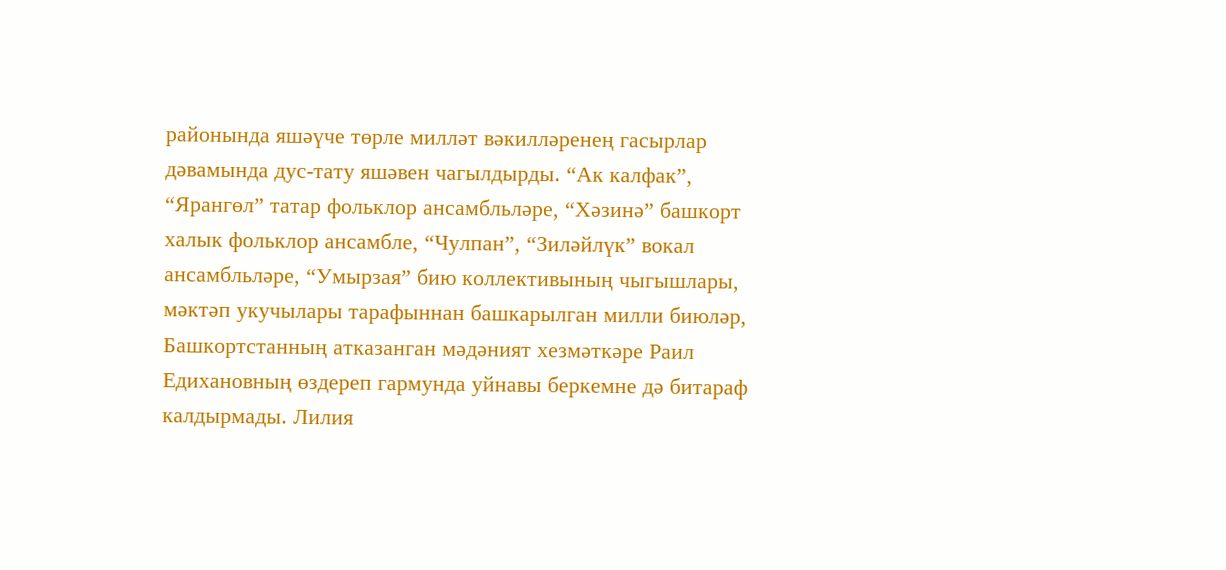районында яшәүче төрле милләт вәкилләренең гасырлар дәвамында дус-тату яшәвен чагылдырды. “Ак калфак”, “Ярангөл” татар фольклор ансамбльләре, “Хәзинә” башкорт халык фольклор ансамбле, “Чулпан”, “Зиләйлүк” вокал ансамбльләре, “Умырзая” бию коллективының чыгышлары, мәктәп укучылары тарафыннан башкарылган милли биюләр, Башкортстанның атказанган мәдәният хезмәткәре Раил Едихановның өздереп гармунда уйнавы беркемне дә битараф калдырмады. Лилия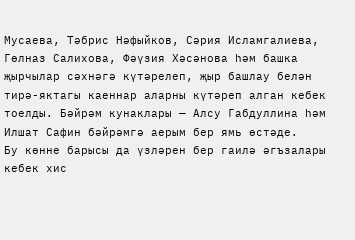Мусаева, Тәбрис Нәфыйков, Сәрия Исламгалиева, Гөлназ Салихова, Фәүзия Хәсәнова һәм башка җырчылар сәхнәгә күтәрелеп, җыр башлау белән тирә-яктагы каеннар аларны күтәреп алган кебек тоелды. Бәйрәм кунаклары — Алсу Габдуллина һәм Илшат Сафин бәйрәмгә аерым бер ямь өстәде.
Бу көнне барысы да үзләрен бер гаилә әгъзалары кебек хис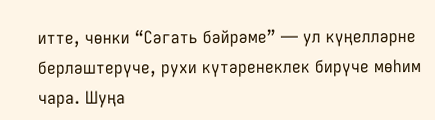итте, чөнки “Сәгать бәйрәме” — ул күңелләрне берләштерүче, рухи күтәренеклек бирүче мөһим чара. Шуңа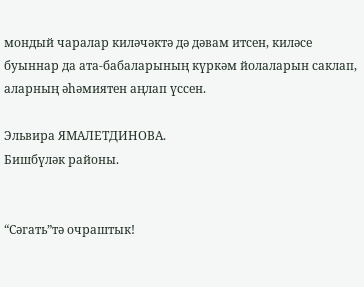мондый чаралар киләчәктә дә дәвам итсен, киләсе буыннар да ата-бабаларының күркәм йолаларын саклап, аларның әһәмиятен аңлап үссен.

Эльвира ЯМАЛЕТДИНОВА.
Бишбүләк районы.


“Сәгать”тә очраштык!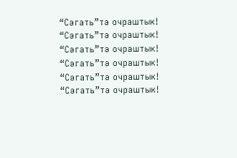“Сәгать”тә очраштык!
“Сәгать”тә очраштык!
“Сәгать”тә очраштык!
“Сәгать”тә очраштык!
“Сәгать”тә очраштык!
“Сәгать”тә очраштык!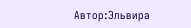Автор:Эльвира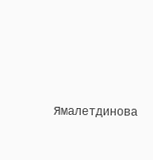Ямалетдинова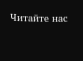Читайте нас